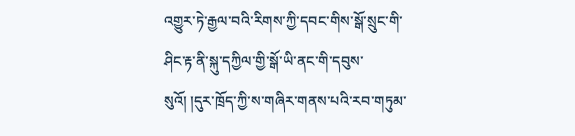འགྱུར་ཏེ་རྒྱལ་བའི་རིགས་ཀྱི་དབང་གིས་སྒོ་སྲུང་གི་ཤིང་རྟ་ནི་སྐུ་དཀྱིལ་གྱི་སྒོ་ཡི་ནང་གི་དབུས་སུའོ། །དུར་ཁྲོད་ཀྱི་ས་གཞིར་གནས་པའི་རབ་གཏུམ་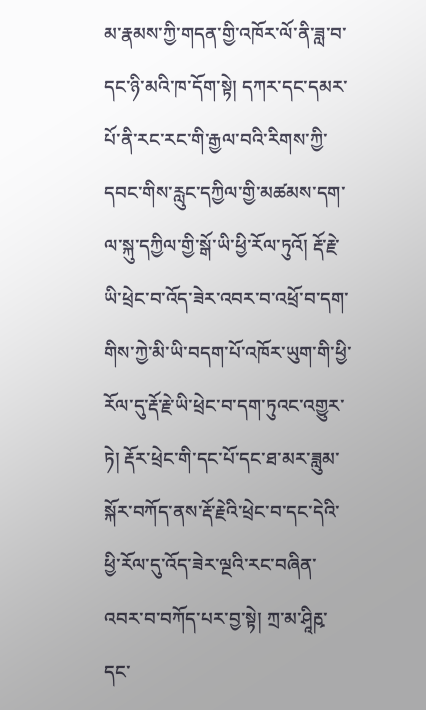མ་རྣམས་ཀྱི་གདན་གྱི་འཁོར་ལོ་ནི་ཟླ་བ་དང་ཉི་མའི་ཁ་དོག་སྟེ། དཀར་དང་དམར་པོ་ནི་རང་རང་གི་རྒྱལ་བའི་རིགས་ཀྱི་དབང་གིས་རླུང་དཀྱིལ་གྱི་མཚམས་དག་ལ་སྐུ་དཀྱིལ་གྱི་སྒོ་ཡི་ཕྱི་རོལ་ཏུའོ། རྡོ་རྗེ་ཡི་ཕྲེང་བ་འོད་ཟེར་འབར་བ་འཕྲོ་བ་དག་གིས་ཀྱེ་མི་ཡི་བདག་པོ་འཁོར་ཡུག་གི་ཕྱི་རོལ་དུ་རྡོ་རྗེ་ཡི་ཕྲེང་བ་དག་ཏུའང་འགྱུར་ཏེ། རྡོར་ཕྲེང་གི་དང་པོ་དང་ཐ་མར་ཟླུམ་སྐོར་བཀོད་ནས་རྡོ་རྗེའི་ཕྲེང་བ་དང་དེའི་ཕྱི་རོལ་དུ་འོད་ཟེར་ལྔའི་རང་བཞིན་འབར་བ་བཀོད་པར་བྱ་སྟེ། ཀྲ་མ་ཤཱིརྵ་དང་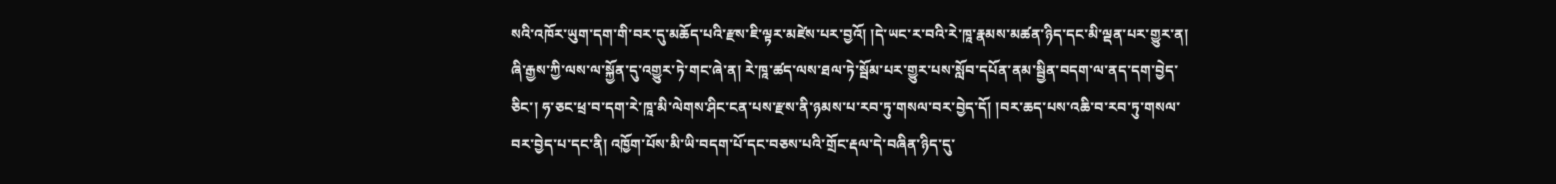སའི་འཁོར་ཡུག་དག་གི་བར་དུ་མཆོད་པའི་རྫས་ཇི་ལྟར་མཛེས་པར་བྱའོ། །དེ་ཡང་ར་བའི་རེ་ཁཱ་རྣམས་མཚན་ཉིད་དང་མི་ལྡན་པར་གྱུར་ན། ཞི་རྒྱས་ཀྱི་ལས་ལ་སྐྱོན་དུ་འགྱུར་ཏེ་གང་ཞེ་ན། རེ་ཁཱ་ཚད་ལས་ཐལ་ཏེ་སྦོམ་པར་གྱུར་པས་སློབ་དཔོན་ནམ་སྦྱིན་བདག་ལ་ནད་དག་བྱེད་ཅིང་། ཧ་ཅང་ཕྲ་བ་དག་རེ་ཁཱ་མི་ལེགས་ཤིང་ངན་པས་རྫས་ནི་ཉམས་པ་རབ་ཏུ་གསལ་བར་བྱེད་དོ། །བར་ཆད་པས་འཆི་བ་རབ་ཏུ་གསལ་བར་བྱེད་པ་དང་ནི། འཁྱོག་པོས་མི་ཡི་བདག་པོ་དང་བཅས་པའི་གྲོང་རྡལ་དེ་བཞིན་ཉིད་དུ་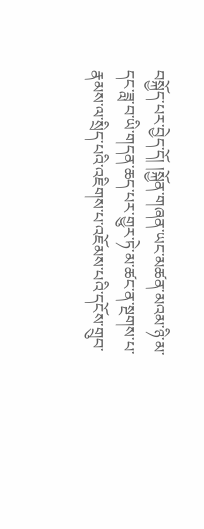བསྐྱོད་པར་བྱེད་དོ། །སྐྱོན་གཞན་ཡང་མཚན་མའམ་ཉི་མ་དང་ཟླ་བ་ཡི་གདན་ཆད་པར་གྱུར་ཏེ་མ་ཚང་ན་སྔགས་པ་རྣམས་ལ་སྲིད་པའི་འཇིགས་པ་འཇོམས་པའི་དངོས་གྲུབ་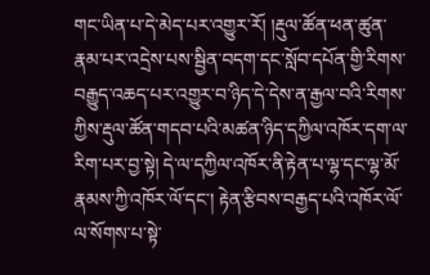གང་ཡིན་པ་དེ་མེད་པར་འགྱུར་རོ། །རྡུལ་ཚོན་ཕན་ཚུན་རྣམ་པར་འདྲེས་པས་སྦྱིན་བདག་དང་སློབ་དཔོན་གྱི་རིགས་བརྒྱུད་འཆད་པར་འགྱུར་བ་ཉིད་དེ་དེས་ན་རྒྱལ་བའི་རིགས་ཀྱིས་རྡུལ་ཚོན་གདབ་པའི་མཚན་ཉིད་དཀྱིལ་འཁོར་དག་ལ་རིག་པར་བྱ་སྟེ། དེ་ལ་དཀྱིལ་འཁོར་ནི་རྟེན་པ་ལྷ་དང་ལྷ་མོ་རྣམས་ཀྱི་འཁོར་ལོ་དང་། རྟེན་རྩིབས་བརྒྱད་པའི་འཁོར་ལོ་ལ་སོགས་པ་སྟེ་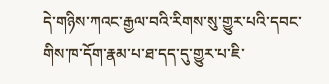དེ་གཉིས་ཀའང་རྒྱལ་བའི་རིགས་སུ་གྱུར་པའི་དབང་གིས་ཁ་དོག་རྣམ་པ་ཐ་དད་དུ་གྱུར་པ་ཇི་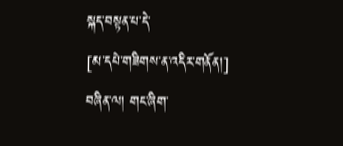སྐད་བསྟན་པ་དེ་
[མ་དཔེ་གཟིགས་ན་འདིར་གནོན།]
བཞིན་ལ། གང་ཞིག་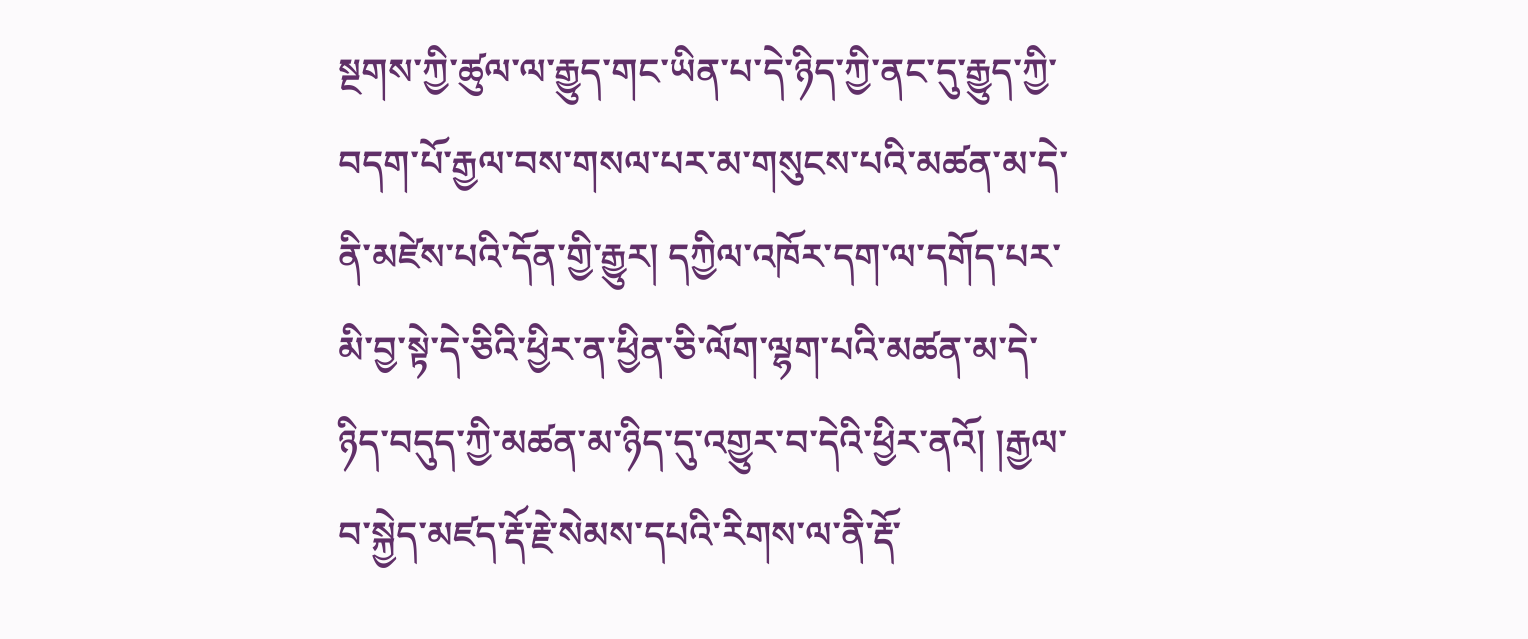སྔགས་ཀྱི་ཚུལ་ལ་རྒྱུད་གང་ཡིན་པ་དེ་ཉིད་ཀྱི་ནང་དུ་རྒྱུད་ཀྱི་བདག་པོ་རྒྱལ་བས་གསལ་པར་མ་གསུངས་པའི་མཚན་མ་དེ་ནི་མཛེས་པའི་དོན་གྱི་རྒྱུར། དཀྱིལ་འཁོར་དག་ལ་དགོད་པར་མི་བྱ་སྟེ་དེ་ཅིའི་ཕྱིར་ན་ཕྱིན་ཅི་ལོག་ལྷག་པའི་མཚན་མ་དེ་ཉིད་བདུད་ཀྱི་མཚན་མ་ཉིད་དུ་འགྱུར་བ་དེའི་ཕྱིར་ནའོ། །རྒྱལ་བ་སྐྱེད་མཛད་རྡོ་རྗེ་སེམས་དཔའི་རིགས་ལ་ནི་རྡོ་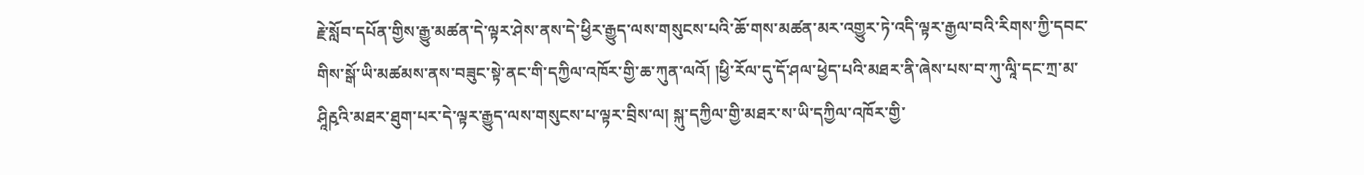རྗེ་སློབ་དཔོན་གྱིས་རྒྱུ་མཚན་དེ་ལྟར་ཤེས་ནས་དེ་ཕྱིར་རྒྱུད་ལས་གསུངས་པའི་ཆོ་གས་མཚན་མར་འགྱུར་ཏེ་འདི་ལྟར་རྒྱལ་བའི་རིགས་ཀྱི་དབང་གིས་སྒོ་ཡི་མཚམས་ནས་བཟུང་སྟེ་ནང་གི་དཀྱིལ་འཁོར་གྱི་ཆ་ཀུན་ལའོ། །ཕྱི་རོལ་དུ་དོ་ཤལ་ཕྱེད་པའི་མཐར་ནི་ཞེས་པས་བ་ཀུ་ལཱི་དང་ཀྲ་མ་ཤཱིརྵའི་མཐར་ཐུག་པར་དེ་ལྟར་རྒྱུད་ལས་གསུངས་པ་ལྟར་བྲིས་ལ། སྐུ་དཀྱིལ་གྱི་མཐར་ས་ཡི་དཀྱིལ་འཁོར་གྱི་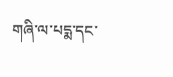གཞི་ལ་པདྨ་དང་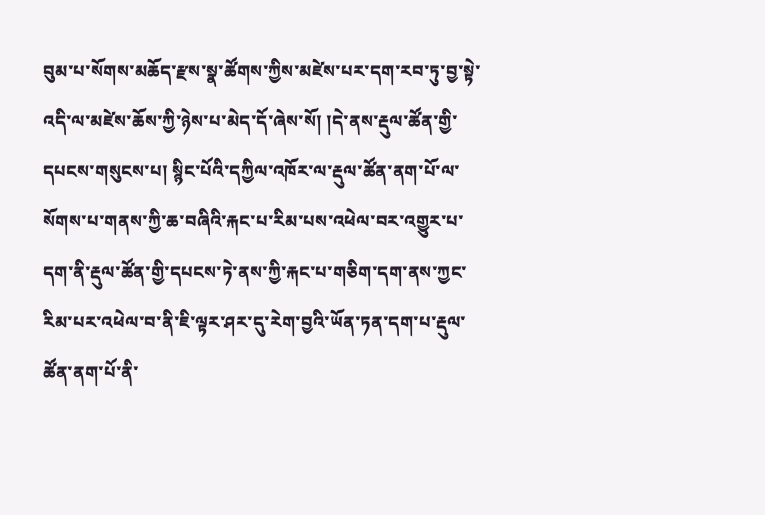བུམ་པ་སོགས་མཆོད་རྫས་སྣ་ཚོགས་ཀྱིས་མཛེས་པར་དག་རབ་ཏུ་བྱ་སྟེ་འདི་ལ་མཛེས་ཆོས་ཀྱི་ཉེས་པ་མེད་དོ་ཞེས་སོ། །དེ་ནས་རྡུལ་ཚོན་གྱི་དཔངས་གསུངས་པ། སྙིང་པོའི་དཀྱིལ་འཁོར་ལ་རྡུལ་ཚོན་ནག་པོ་ལ་སོགས་པ་གནས་ཀྱི་ཆ་བཞིའི་རྐང་པ་རིམ་པས་འཕེལ་བར་འགྱུར་པ་དག་ནི་རྡུལ་ཚོན་གྱི་དཔངས་ཏེ་ནས་ཀྱི་རྐང་པ་གཅིག་དག་ནས་ཀྱང་རིམ་པར་འཕེལ་བ་ནི་ཇི་ལྟར་ཤར་དུ་རེག་བྱའི་ཡོན་ཏན་དག་པ་རྡུལ་ཚོན་ནག་པོ་ནི་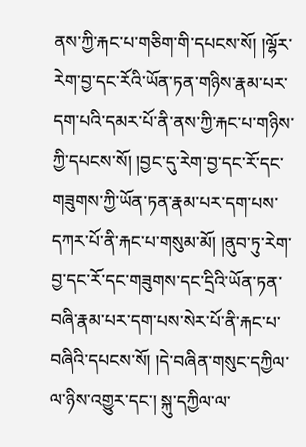ནས་ཀྱི་རྐང་པ་གཅིག་གི་དཔངས་སོ། །ལྷོར་རེག་བྱ་དང་རོའི་ཡོན་ཏན་གཉིས་རྣམ་པར་དག་པའི་དམར་པོ་ནི་ནས་ཀྱི་རྐང་པ་གཉིས་ཀྱི་དཔངས་སོ། །བྱང་དུ་རེག་བྱ་དང་རོ་དང་གཟུགས་ཀྱི་ཡོན་ཏན་རྣམ་པར་དག་པས་དཀར་པོ་ནི་རྐང་པ་གསུམ་མོ། །ནུབ་ཏུ་རེག་བྱ་དང་རོ་དང་གཟུགས་དང་དྲིའི་ཡོན་ཏན་བཞི་རྣམ་པར་དག་པས་སེར་པོ་ནི་རྐང་པ་བཞིའི་དཔངས་སོ། །དེ་བཞིན་གསུང་དཀྱིལ་ལ་ཉིས་འགྱུར་དང་། སྐུ་དཀྱིལ་ལ་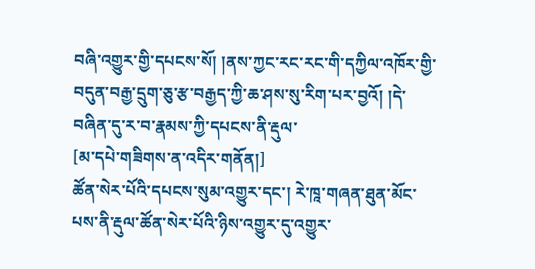བཞི་འགྱུར་གྱི་དཔངས་སོ། །ནས་ཀྱང་རང་རང་གི་དཀྱིལ་འཁོར་གྱི་བདུན་བརྒྱ་དྲུག་ཅུ་རྩ་བརྒྱད་ཀྱི་ཆ་ཤས་སུ་རིག་པར་བྱའོ། །དེ་བཞིན་དུ་ར་བ་རྣམས་ཀྱི་དཔངས་ནི་རྡུལ་
[མ་དཔེ་གཟིགས་ན་འདིར་གནོན།]
ཚོན་སེར་པོའི་དཔངས་སུམ་འགྱུར་དང་། རེ་ཁཱ་གཞན་ཐུན་མོང་པས་ནི་རྡུལ་ཚོན་སེར་པོའི་ཉིས་འགྱུར་དུ་འགྱུར་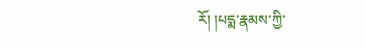རོ། །པདྨ་རྣམས་ཀྱི་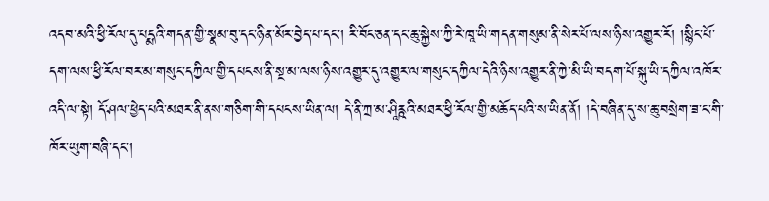འདབ་མའི་ཕྱི་རོལ་དུ་པདྨའི་གདན་གྱི་སྣམ་བུ་དང་ཉིན་མོར་བྱེད་པ་དང་། རི་བོང་ཅན་དང་ཆུ་སྐྱེས་ཀྱི་རེ་ཁཱ་ཡི་གདན་གསུམ་ནི་སེར་པོ་ལས་ཉིས་འགྱུར་རོ། །སྙིང་པོ་དག་ལས་ཕྱི་རོལ་བར་མ་གསུང་དཀྱིལ་གྱི་དཔངས་ནི་སྔ་མ་ལས་ཉིས་འགྱུར་དུ་འགྱུར་ལ་གསུང་དཀྱིལ་དེའི་ཉིས་འགྱུར་ནི་ཀྱེ་མི་ཡི་བདག་པོ་སྐུ་ཡི་དཀྱིལ་འཁོར་འདི་ལ་སྟེ། དོ་ཤལ་ཕྱེད་པའི་མཐར་ནི་ནས་གཅིག་གི་དཔངས་ཡིན་ལ། དེ་ནི་ཀྲ་མ་ཤཱིརྵའི་མཐར་ཕྱི་རོལ་གྱི་མཆོད་པའི་ས་ཡིན་ནོ། །དེ་བཞིན་དུ་ས་ཆུ་བསྲེག་ཟ་ང་གི་ཁོར་ཡུག་བཞི་དང་།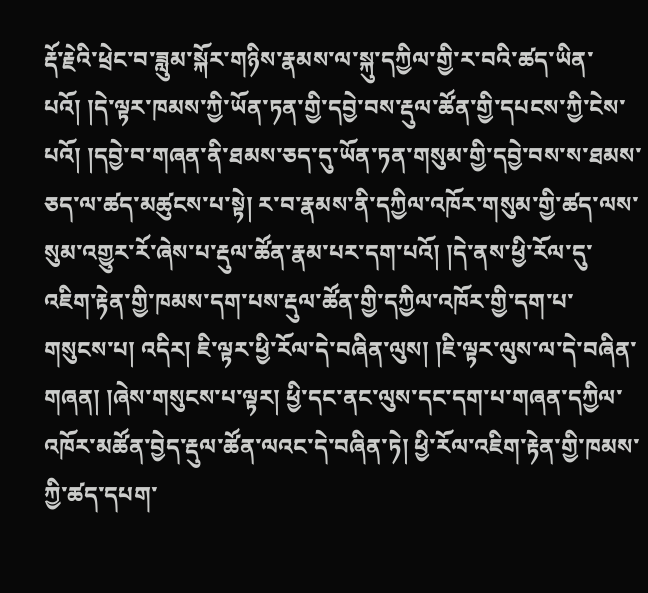རྡོ་རྗེའི་ཕྲེང་བ་ཟླུམ་སྐོར་གཉིས་རྣམས་ལ་སྐུ་དཀྱིལ་གྱི་ར་བའི་ཚད་ཡིན་པའོ། །དེ་ལྟར་ཁམས་ཀྱི་ཡོན་ཏན་གྱི་དབྱེ་བས་རྡུལ་ཚོན་གྱི་དཔངས་ཀྱི་ངེས་པའོ། །དབྱེ་བ་གཞན་ནི་ཐམས་ཅད་དུ་ཡོན་ཏན་གསུམ་གྱི་དབྱེ་བས་ས་ཐམས་ཅད་ལ་ཚད་མཚུངས་པ་སྟེ། ར་བ་རྣམས་ནི་དཀྱིལ་འཁོར་གསུམ་གྱི་ཚད་ལས་སུམ་འགྱུར་རོ་ཞེས་པ་རྡུལ་ཚོན་རྣམ་པར་དག་པའོ། །དེ་ནས་ཕྱི་རོལ་དུ་འཇིག་རྟེན་གྱི་ཁམས་དག་པས་རྡུལ་ཚོན་གྱི་དཀྱིལ་འཁོར་གྱི་དག་པ་གསུངས་པ། འདིར། ཇི་ལྟར་ཕྱི་རོལ་དེ་བཞིན་ལུས། །ཇི་ལྟར་ལུས་ལ་དེ་བཞིན་གཞན། །ཞེས་གསུངས་པ་ལྟར། ཕྱི་དང་ནང་ལུས་དང་དག་པ་གཞན་དཀྱིལ་འཁོར་མཚོན་བྱེད་རྡུལ་ཚོན་ལའང་དེ་བཞིན་ཏེ། ཕྱི་རོལ་འཇིག་རྟེན་གྱི་ཁམས་ཀྱི་ཚད་དཔག་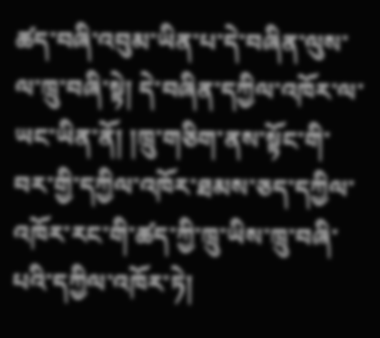ཚད་བཞི་འབུམ་ཡིན་པ་དེ་བཞིན་ལུས་ལ་ཁྲུ་བཞི་སྟེ། དེ་བཞིན་དཀྱིལ་འཁོར་ལ་ཡང་ཡིན་ནོ། །ཁྲུ་གཅིག་ནས་སྟོང་གི་བར་གྱི་དཀྱིལ་འཁོར་ཐམས་ཅད་དཀྱིལ་འཁོར་རང་གི་ཚད་ཀྱི་ཁྲུ་ཡིས་ཁྲུ་བཞི་པའི་དཀྱིལ་འཁོར་ཏེ།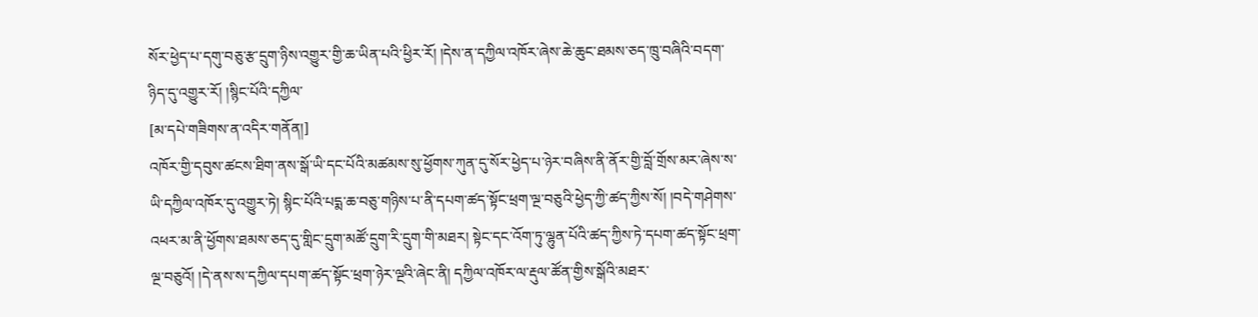སོར་ཕྱེད་པ་དགུ་བཅུ་རྩ་དྲུག་ཉིས་འགྱུར་གྱི་ཆ་ཡིན་པའི་ཕྱིར་རོ། །དེས་ན་དཀྱིལ་འཁོར་ཞེས་ཆེ་ཆུང་ཐམས་ཅད་ཁྲུ་བཞིའི་བདག་ཉིད་དུ་འགྱུར་རོ། །སྙིང་པོའི་དཀྱིལ་
[མ་དཔེ་གཟིགས་ན་འདིར་གནོན།]
འཁོར་གྱི་དབུས་ཚངས་ཐིག་ནས་སྒོ་ཡི་དང་པོའི་མཚམས་སུ་ཕྱོགས་ཀུན་དུ་སོར་ཕྱེད་པ་ཉེར་བཞིས་ནི་ནོར་གྱི་བློ་གྲོས་མར་ཞེས་ས་ཡི་དཀྱིལ་འཁོར་དུ་འགྱུར་ཏེ། སྙིང་པོའི་པདྨ་ཆ་བཅུ་གཉིས་པ་ནི་དཔག་ཚད་སྟོང་ཕྲག་ལྔ་བཅུའི་ཕྱེད་ཀྱི་ཚད་ཀྱིས་སོ། །བདེ་གཤེགས་འཕར་མ་ནི་ཕྱོགས་ཐམས་ཅད་དུ་གླིང་དྲུག་མཚོ་དྲུག་རི་དྲུག་གི་མཐར། སྟེང་དང་འོག་ཏུ་ལྷུན་པོའི་ཚད་ཀྱིས་ཏེ་དཔག་ཚད་སྟོང་ཕྲག་ལྔ་བཅུའོ། །དེ་ནས་ས་དཀྱིལ་དཔག་ཚད་སྟོང་ཕྲག་ཉེར་ལྔའི་ཞེང་ནི། དཀྱིལ་འཁོར་ལ་རྡུལ་ཚོན་གྱིས་སྒོའི་མཐར་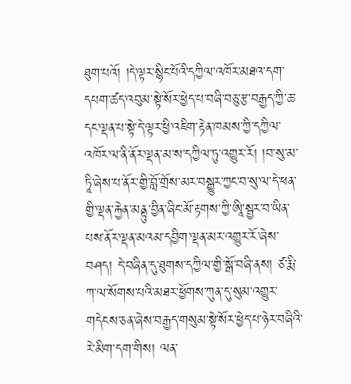ཐུག་པའོ། །དེ་ལྟར་སྙིང་པོའི་དཀྱིལ་འཁོར་མཐའ་དག་དཔག་ཚད་འབུམ་སྟེ་སོར་ཕྱེད་པ་བཞི་བཅུ་རྩ་བརྒྱད་ཀྱི་ཆ་དང་ལྡན་པ་སྟེ་དེ་ལྟར་ཕྱི་འཇིག་རྟེན་ཁམས་ཀྱི་དཀྱིལ་འཁོར་ལ་ནི་ནོར་ལྡན་མ་ས་དཀྱིལ་ཏུ་འགྱུར་རོ། །བ་སུ་མ་ཏཱི་ཞེས་པ་ནོར་གྱི་བློ་གྲོས་མར་བསྒྱུར་ཀྱང་བ་སུ་ལ་དེ་ཕན་གྱི་ལྡན་རྐྱེན་མནྟུ་བྱིན་ཞིང་མོ་རྟགས་ཀྱི་ཨཱི་སྦྱར་བ་ཡིན་པས་ནོར་ལྡན་མའམ་དབྱིག་ལྡན་མར་འགྱུར་རོ་ཞེས་བཤད། དེ་བཞིན་དུ་ཐུགས་དཀྱིལ་གྱི་སྒོ་བཞི་ནས། ཙ་རྨི་ཀ་ལ་སོགས་པའི་མཐར་ཕྱོགས་ཀུན་དུ་སུམ་འགྱུར་གདེངས་ཅན་ཞེས་བརྒྱད་གསུམ་སྟེ་སོར་ཕྱེད་པ་ཉེར་བཞིའི་རེ་མིག་དག་གིས། ལན་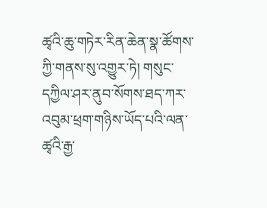ཚྭའི་ཆུ་གཏེར་རིན་ཆེན་སྣ་ཚོགས་ཀྱི་གནས་སུ་འགྱུར་ཏེ། གསུང་དཀྱིལ་ཤར་ནུབ་སོགས་ཐད་ཀར་འབུམ་ཕྲག་གཉིས་ཡོད་པའི་ལན་ཚྭའི་རྒྱ་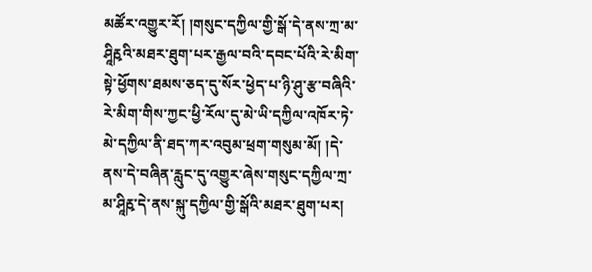མཚོར་འགྱུར་རོ། །གསུང་དཀྱིལ་གྱི་སྒོ་དེ་ནས་ཀྲ་མ་ཤཱིརྵའི་མཐར་ཐུག་པར་རྒྱལ་བའི་དབང་པོའི་རེ་མིག་སྟེ་ཕྱོགས་ཐམས་ཅད་དུ་སོར་ཕྱེད་པ་ཉི་ཤུ་རྩ་བཞིའི་རེ་མིག་གིས་ཀྱང་ཕྱི་རོལ་དུ་མེ་ཡི་དཀྱིལ་འཁོར་ཏེ་མེ་དཀྱིལ་ནི་ཐད་ཀར་འབུམ་ཕྲག་གསུམ་མོ། །དེ་ནས་དེ་བཞིན་རླུང་དུ་འགྱུར་ཞེས་གསུང་དཀྱིལ་ཀྲ་མ་ཤཱིརྵ་དེ་ནས་སྐུ་དཀྱིལ་གྱི་སྒོའི་མཐར་ཐུག་པར།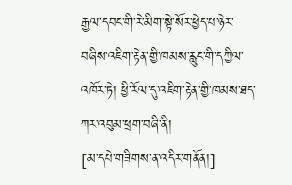རྒྱལ་དབང་གི་རེ་མིག་སྟེ་སོར་ཕྱེད་པ་ཉེར་བཞིས་འཇིག་རྟེན་གྱི་ཁམས་རླུང་གི་དཀྱིལ་འཁོར་ཏེ། ཕྱི་རོལ་དུ་འཇིག་རྟེན་གྱི་ཁམས་ཐད་ཀར་འབུམ་ཕྲག་བཞི་ནི།
[མ་དཔེ་གཟིགས་ན་འདིར་གནོན།]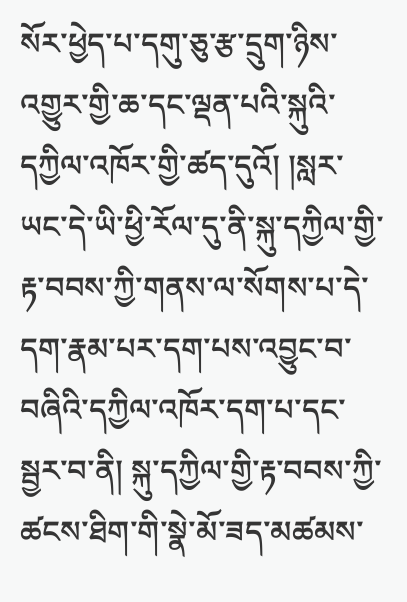སོར་ཕྱེད་པ་དགུ་ཅུ་རྩ་དྲུག་ཉིས་འགྱུར་གྱི་ཆ་དང་ལྡན་པའི་སྐུའི་དཀྱིལ་འཁོར་གྱི་ཚད་དུའོ། །སླར་ཡང་དེ་ཡི་ཕྱི་རོལ་དུ་ནི་སྐུ་དཀྱིལ་གྱི་རྟ་བབས་ཀྱི་གནས་ལ་སོགས་པ་དེ་དག་རྣམ་པར་དག་པས་འབྱུང་བ་བཞིའི་དཀྱིལ་འཁོར་དག་པ་དང་སྦྱར་བ་ནི། སྐུ་དཀྱིལ་གྱི་རྟ་བབས་ཀྱི་ཚངས་ཐིག་གི་སྣེ་མོ་ཟད་མཚམས་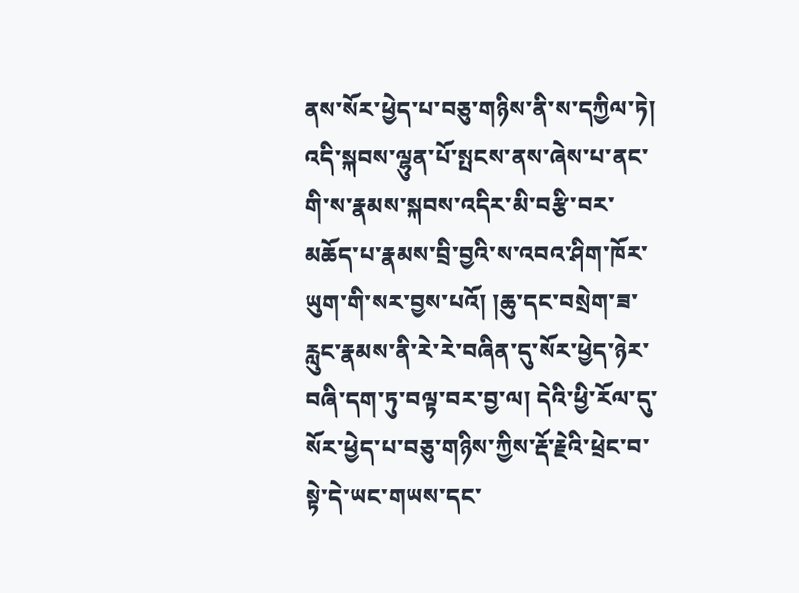ནས་སོར་ཕྱེད་པ་བཅུ་གཉིས་ནི་ས་དཀྱིལ་ཏེ། འདི་སྐབས་ལྷུན་པོ་སྤངས་ནས་ཞེས་པ་ནང་གི་ས་རྣམས་སྐབས་འདིར་མི་བརྩི་བར་མཆོད་པ་རྣམས་བྲི་བྱའི་ས་འབའ་ཤིག་ཁོར་ཡུག་གི་སར་བྱས་པའོ། །ཆུ་དང་བསྲེག་ཟ་རླུང་རྣམས་ནི་རེ་རེ་བཞིན་དུ་སོར་ཕྱེད་ཉེར་བཞི་དག་ཏུ་བལྟ་བར་བྱ་ལ། དེའི་ཕྱི་རོལ་དུ་སོར་ཕྱེད་པ་བཅུ་གཉིས་ཀྱིས་རྡོ་རྗེའི་ཕྲེང་བ་སྟེ་དེ་ཡང་གཡས་དང་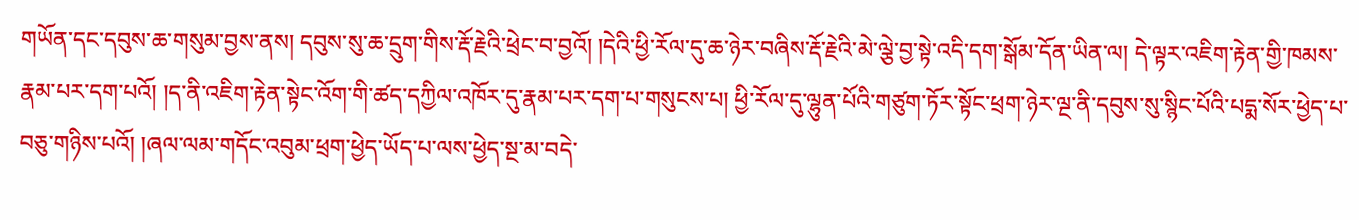གཡོན་དང་དབུས་ཆ་གསུམ་བྱས་ནས། དབུས་སུ་ཆ་དྲུག་གིས་རྡོ་རྗེའི་ཕྲེང་བ་བྱའོ། །དེའི་ཕྱི་རོལ་དུ་ཆ་ཉེར་བཞིས་རྡོ་རྗེའི་མེ་ལྕེ་བྱ་སྟེ་འདི་དག་སྒོམ་དོན་ཡིན་ལ། དེ་ལྟར་འཇིག་རྟེན་གྱི་ཁམས་རྣམ་པར་དག་པའོ། །ད་ནི་འཇིག་རྟེན་སྟེང་འོག་གི་ཚད་དཀྱིལ་འཁོར་དུ་རྣམ་པར་དག་པ་གསུངས་པ། ཕྱི་རོལ་དུ་ལྷུན་པོའི་གཙུག་ཏོར་སྟོང་ཕྲག་ཉེར་ལྔ་ནི་དབུས་སུ་སྙིང་པོའི་པདྨ་སོར་ཕྱེད་པ་བཅུ་གཉིས་པའོ། །ཞལ་ལམ་གདོང་འབུམ་ཕྲག་ཕྱེད་ཡོད་པ་ལས་ཕྱེད་སྔ་མ་བདེ་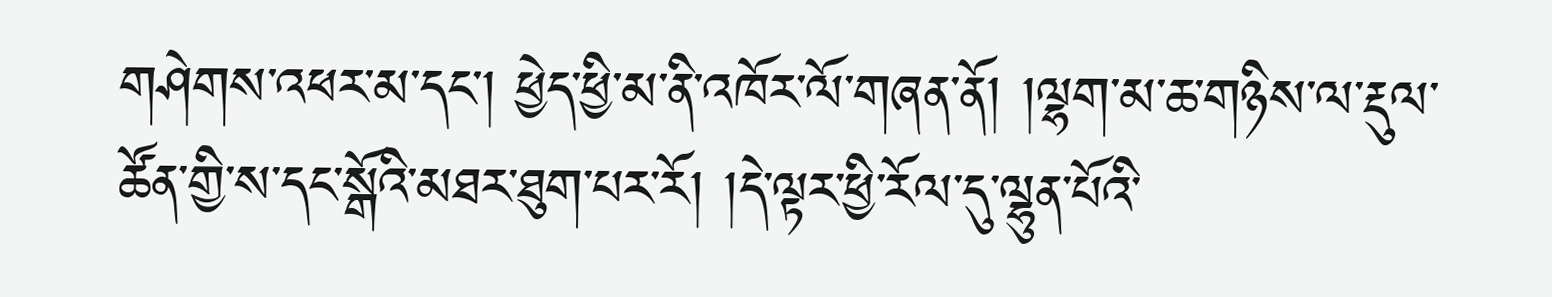གཤེགས་འཕར་མ་དང་། ཕྱེད་ཕྱི་མ་ནི་འཁོར་ལོ་གཞན་ནོ། །ལྷག་མ་ཆ་གཉིས་ལ་རྡུལ་ཚོན་གྱི་ས་དང་སྒོའི་མཐར་ཐུག་པར་རོ། །དེ་ལྟར་ཕྱི་རོལ་དུ་ལྷུན་པོའི་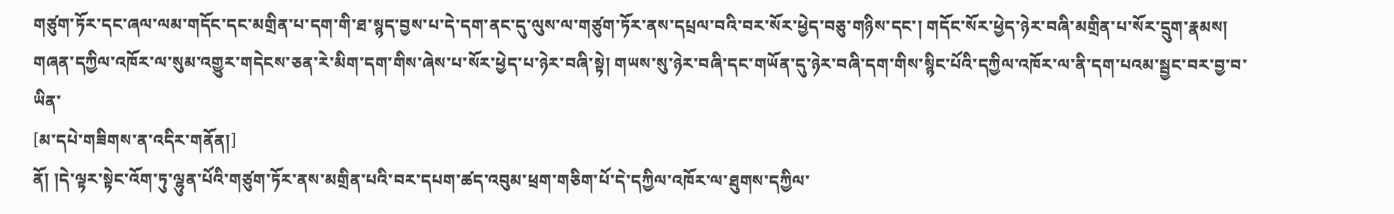གཙུག་ཏོར་དང་ཞལ་ལམ་གདོང་དང་མགྲིན་པ་དག་གི་ཐ་སྙད་བྱས་པ་དེ་དག་ནང་དུ་ལུས་ལ་གཙུག་ཏོར་ནས་དཔྲལ་བའི་བར་སོར་ཕྱེད་བཅུ་གཉིས་དང་། གདོང་སོར་ཕྱེད་ཉེར་བཞི་མགྲིན་པ་སོར་དྲུག་རྣམས། གཞན་དཀྱིལ་འཁོར་ལ་སུམ་འགྱུར་གདེངས་ཅན་རེ་མིག་དག་གིས་ཞེས་པ་སོར་ཕྱེད་པ་ཉེར་བཞི་སྟེ། གཡས་སུ་ཉེར་བཞི་དང་གཡོན་དུ་ཉེར་བཞི་དག་གིས་སྙིང་པོའི་དཀྱིལ་འཁོར་ལ་ནི་དག་པའམ་སྦྱང་བར་བྱ་བ་ཡིན་
[མ་དཔེ་གཟིགས་ན་འདིར་གནོན།]
ནོ། །དེ་ལྟར་སྟེང་འོག་ཏུ་ལྷུན་པོའི་གཙུག་ཏོར་ནས་མགྲིན་པའི་བར་དཔག་ཚད་འབུམ་ཕྲག་གཅིག་པོ་དེ་དཀྱིལ་འཁོར་ལ་ཐུགས་དཀྱིལ་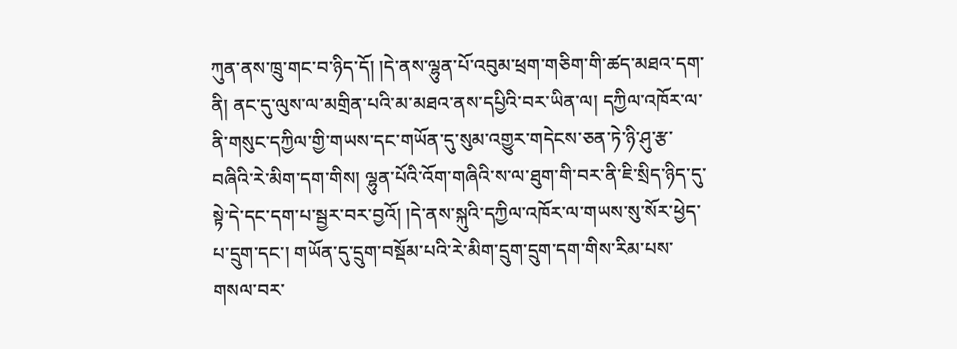ཀུན་ནས་ཁྲུ་གང་བ་ཉིད་དོ། །དེ་ནས་ལྷུན་པོ་འབུམ་ཕྲག་གཅིག་གི་ཚད་མཐའ་དག་ནི། ནང་དུ་ལུས་ལ་མགྲིན་པའི་མ་མཐའ་ནས་དཔྱིའི་བར་ཡིན་ལ། དཀྱིལ་འཁོར་ལ་ནི་གསུང་དཀྱིལ་གྱི་གཡས་དང་གཡོན་དུ་སུམ་འགྱུར་གདེངས་ཅན་ཏེ་ཉི་ཤུ་རྩ་བཞིའི་རེ་མིག་དག་གིས། ལྷུན་པོའི་འོག་གཞིའི་ས་ལ་ཐུག་གི་བར་ནི་ཇི་སྲིད་ཉིད་དུ་སྟེ་དེ་དང་དག་པ་སྦྱར་བར་བྱའོ། །དེ་ནས་སྐུའི་དཀྱིལ་འཁོར་ལ་གཡས་སུ་སོར་ཕྱེད་པ་དྲུག་དང་། གཡོན་དུ་དྲུག་བསྡོམ་པའི་རེ་མིག་དྲུག་དྲུག་དག་གིས་རིམ་པས་གསལ་བར་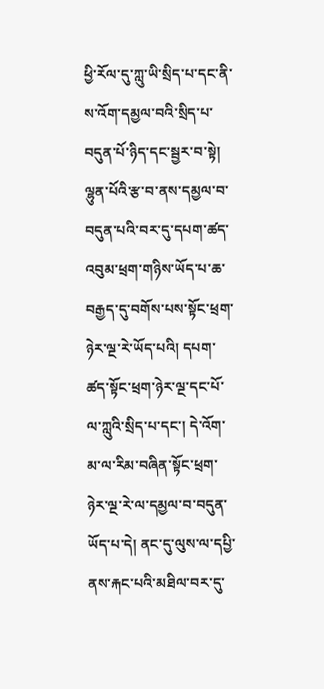ཕྱི་རོལ་དུ་ཀླུ་ཡི་སྲིད་པ་དང་ནི་ས་འོག་དམྱལ་བའི་སྲིད་པ་བདུན་པོ་ཉིད་དང་སྦྱར་བ་སྟེ། ལྷུན་པོའི་རྩ་བ་ནས་དམྱལ་བ་བདུན་པའི་བར་དུ་དཔག་ཚད་འབུམ་ཕྲག་གཉིས་ཡོད་པ་ཆ་བརྒྱད་དུ་བགོས་པས་སྟོང་ཕྲག་ཉེར་ལྔ་རེ་ཡོད་པའི། དཔག་ཚད་སྟོང་ཕྲག་ཉེར་ལྔ་དང་པོ་ལ་ཀླུའི་སྲིད་པ་དང་། དེ་འོག་མ་ལ་རིམ་བཞིན་སྟོང་ཕྲག་ཉེར་ལྔ་རེ་ལ་དམྱལ་བ་བདུན་ཡོད་པ་དེ། ནང་དུ་ལུས་ལ་དཔྱི་ནས་རྐང་པའི་མཐིལ་བར་དུ་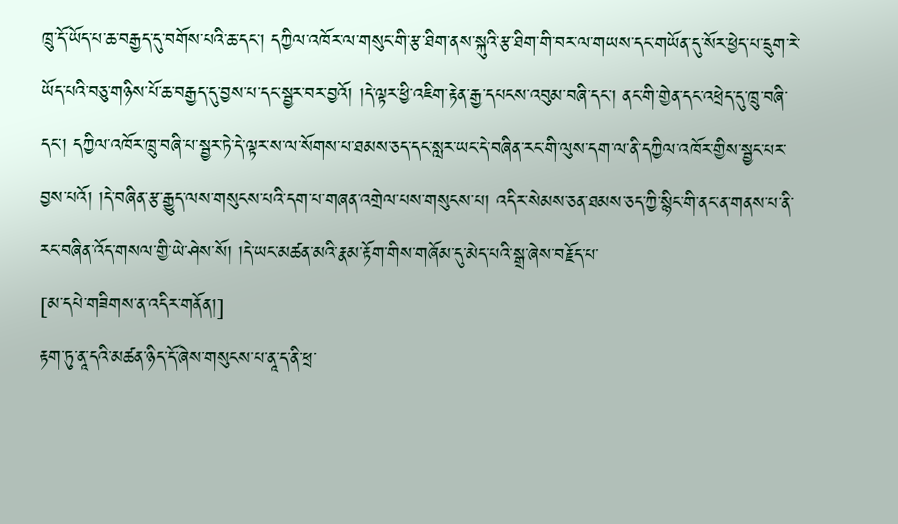ཁྲུ་དོ་ཡོད་པ་ཆ་བརྒྱད་དུ་བགོས་པའི་ཆ་དང་། དཀྱིལ་འཁོར་ལ་གསུང་གི་རྩ་ཐིག་ནས་སྐུའི་རྩ་ཐིག་གི་བར་ལ་གཡས་དང་གཡོན་དུ་སོར་ཕྱེད་པ་དྲུག་རེ་ཡོད་པའི་བཅུ་གཉིས་པོ་ཆ་བརྒྱད་དུ་བྱས་པ་དང་སྦྱར་བར་བྱའོ། །དེ་ལྟར་ཕྱི་འཇིག་རྟེན་རྒྱ་དཔངས་འབུམ་བཞི་དང་། ནང་གི་གྱེན་དང་འཕྲེད་དུ་ཁྲུ་བཞི་དང་། དཀྱིལ་འཁོར་ཁྲུ་བཞི་པ་སྦྱར་ཏེ་དེ་ལྟར་ས་ལ་སོགས་པ་ཐམས་ཅད་དང་སླར་ཡང་དེ་བཞིན་རང་གི་ལུས་དག་ལ་ནི་དཀྱིལ་འཁོར་གྱིས་སྦྱང་པར་བྱས་པའོ། །དེ་བཞིན་རྩ་རྒྱུད་ལས་གསུངས་པའི་དག་པ་གཞན་འགྲེལ་པས་གསུངས་པ། འདིར་སེམས་ཅན་ཐམས་ཅད་ཀྱི་སྙིང་གི་ནང་ན་གནས་པ་ནི་རང་བཞིན་འོད་གསལ་གྱི་ཡེ་ཤེས་སོ། །དེ་ཡང་མཚན་མའི་རྣམ་རྟོག་གིས་གཞོམ་དུ་མེད་པའི་སྒྲ་ཞེས་བརྗོད་པ་
[མ་དཔེ་གཟིགས་ན་འདིར་གནོན།]
རྟག་ཏུ་ནཱ་དའི་མཚན་ཉིད་དོ་ཞེས་གསུངས་པ་ནཱ་ད་ནི་ཕྲ་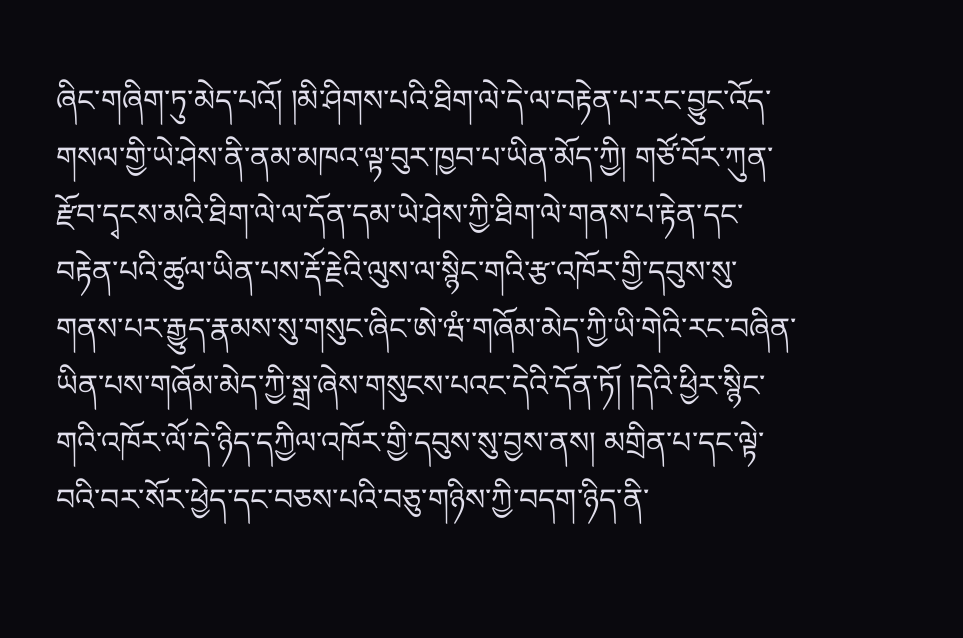ཞིང་གཞིག་ཏུ་མེད་པའོ། །མི་ཤིགས་པའི་ཐིག་ལེ་དེ་ལ་བརྟེན་པ་རང་བྱུང་འོད་གསལ་གྱི་ཡེ་ཤེས་ནི་ནམ་མཁའ་ལྟ་བུར་ཁྱབ་པ་ཡིན་མོད་ཀྱི། གཙོ་བོར་ཀུན་རྫོབ་དྭངས་མའི་ཐིག་ལེ་ལ་དོན་དམ་ཡེ་ཤེས་ཀྱི་ཐིག་ལེ་གནས་པ་རྟེན་དང་བརྟེན་པའི་ཚུལ་ཡིན་པས་རྡོ་རྗེའི་ལུས་ལ་སྙིང་གའི་རྩ་འཁོར་གྱི་དབུས་སུ་གནས་པར་རྒྱུད་རྣམས་སུ་གསུང་ཞིང་ཨེ་ཝཾ་གཞོམ་མེད་ཀྱི་ཡི་གེའི་རང་བཞིན་ཡིན་པས་གཞོམ་མེད་ཀྱི་སྒྲ་ཞེས་གསུངས་པའང་དེའི་དོན་ཏོ། །དེའི་ཕྱིར་སྙིང་གའི་འཁོར་ལོ་དེ་ཉིད་དཀྱིལ་འཁོར་གྱི་དབུས་སུ་བྱས་ནས། མགྲིན་པ་དང་ལྟེ་བའི་བར་སོར་ཕྱེད་དང་བཅས་པའི་བཅུ་གཉིས་ཀྱི་བདག་ཉིད་ནི་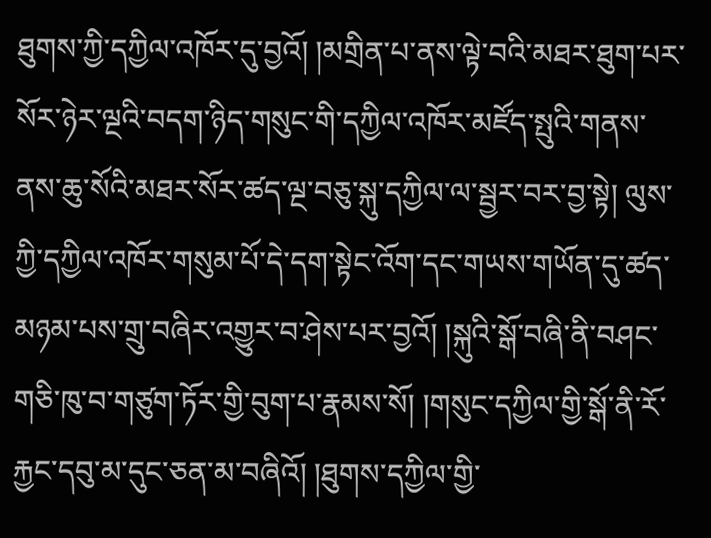ཐུགས་ཀྱི་དཀྱིལ་འཁོར་དུ་བྱའོ། །མགྲིན་པ་ནས་ལྟེ་བའི་མཐར་ཐུག་པར་སོར་ཉེར་ལྔའི་བདག་ཉིད་གསུང་གི་དཀྱིལ་འཁོར་མཛོད་སྤུའི་གནས་ནས་ཆུ་སོའི་མཐར་སོར་ཚད་ལྔ་བཅུ་སྐུ་དཀྱིལ་ལ་སྦྱར་བར་བྱ་སྟེ། ལུས་ཀྱི་དཀྱིལ་འཁོར་གསུམ་པོ་དེ་དག་སྟེང་འོག་དང་གཡས་གཡོན་དུ་ཚད་མཉམ་པས་གྲུ་བཞིར་འགྱུར་བ་ཤེས་པར་བྱའོ། །སྐུའི་སྒོ་བཞི་ནི་བཤང་གཅི་ཁུ་བ་གཙུག་ཏོར་གྱི་བུག་པ་རྣམས་སོ། །གསུང་དཀྱིལ་གྱི་སྒོ་ནི་རོ་རྐྱང་དབུ་མ་དུང་ཅན་མ་བཞིའོ། །ཐུགས་དཀྱིལ་གྱི་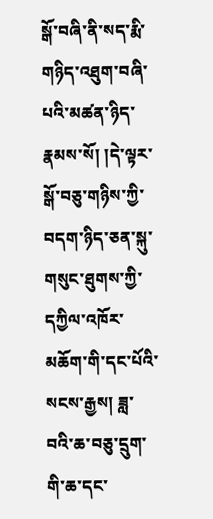སྒོ་བཞི་ནི་སད་རྨི་གཉིད་འཐུག་བཞི་པའི་མཚན་ཉིད་རྣམས་སོ། །དེ་ལྟར་སྒོ་བཅུ་གཉིས་ཀྱི་བདག་ཉིད་ཅན་སྐུ་གསུང་ཐུགས་ཀྱི་དཀྱིལ་འཁོར་མཆོག་གི་དང་པོའི་སངས་རྒྱས། ཟླ་བའི་ཆ་བཅུ་དྲུག་གི་ཆ་དང་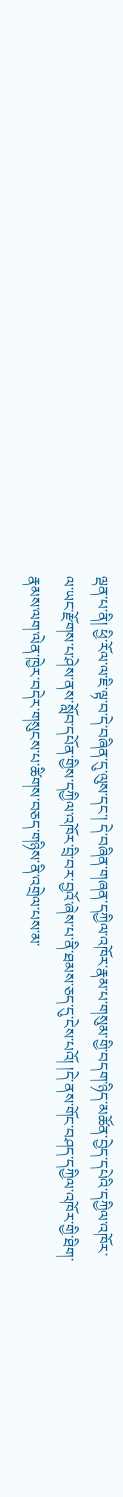ལྡན་པ་ནི། ཕྱི་རོལ་ལ་ཇི་ལྟ་བ་དེ་བཞིན་དུ་ལུས་དང་། དེ་བཞིན་གཞན་དཀྱིལ་འཁོར་རྣམ་པ་གསུམ་གྱི་བདག་ཉིད་མཚོན་བྱེད་དཔེའི་དཀྱིལ་འཁོར་ལ་ཡང་རྫོགས་པ་ཤེས་ནས་སློབ་དཔོན་གྱིས་དཀྱིལ་འཁོར་བྲི་བར་བྱའོ་ཞེས་པ་ནི་ཐམས་ཅད་དུ་ངེས་པའོ། །དེ་ནས་གོང་བཤད་དཀྱིལ་འཁོར་གྱི་ཐིག་རྣམས་ལག་ལེན་ཁྱེར་བདེར་གསུངས་པ་ཚིགས་བཅད་གཉིས་ནི་འགྲེལ་པས་མ་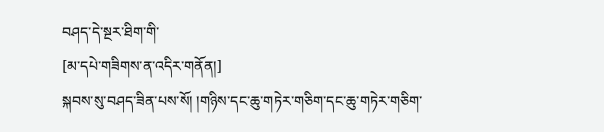བཤད་དེ་སྔར་ཐིག་གི་
[མ་དཔེ་གཟིགས་ན་འདིར་གནོན།]
སྐབས་སུ་བཤད་ཟིན་པས་སོ། །གཉིས་དང་ཆུ་གཏེར་གཅིག་དང་ཆུ་གཏེར་གཅིག་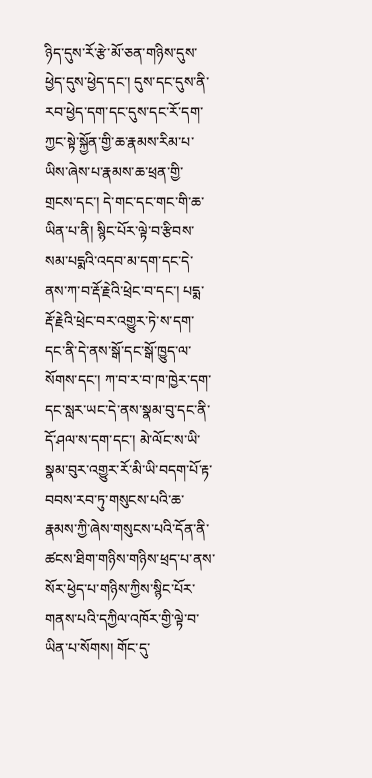ཉིད་དུས་རོ་རྩེ་མོ་ཅན་གཉིས་དུས་ཕྱེད་དུས་ཕྱེད་དང་། དུས་དང་དུས་ནི་རབ་ཕྱེད་དག་དང་དུས་དང་རོ་དག་ཀྱང་སྟེ་སྐྱོན་གྱི་ཆ་རྣམས་རིམ་པ་ཡིས་ཞེས་པ་རྣམས་ཆ་ཕྲན་གྱི་གྲངས་དང་། དེ་གང་དང་གང་གི་ཆ་ཡིན་པ་ནི། སྙིང་པོར་ལྟེ་བ་རྩིབས་སམ་པདྨའི་འདབ་མ་དག་དང་དེ་ནས་ཀ་བ་རྡོ་རྗེའི་ཕྲེང་བ་དང་། པདྨ་རྡོ་རྗེའི་ཕྲེང་བར་འགྱུར་ཏེ་ས་དག་དང་ནི་དེ་ནས་སྒོ་དང་སྒོ་ཁྱུད་ལ་སོགས་དང་། ཀ་བ་ར་བ་ཁ་ཁྱེར་དག་དང་སླར་ཡང་དེ་ནས་སྣམ་བུ་དང་ནི་དོ་ཤལ་ས་དག་དང་། མེ་ལོང་ས་ཡི་སྣམ་བུར་འགྱུར་རོ་མི་ཡི་བདག་པོ་རྟ་བབས་རབ་ཏུ་གསུངས་པའི་ཆ་རྣམས་ཀྱི་ཞེས་གསུངས་པའི་དོན་ནི་ཚངས་ཐིག་གཉིས་གཉིས་ཕྲད་པ་ནས་སོར་ཕྱེད་པ་གཉིས་ཀྱིས་སྙིང་པོར་གནས་པའི་དཀྱིལ་འཁོར་གྱི་ལྟེ་བ་ཡིན་པ་སོགས། གོང་དུ་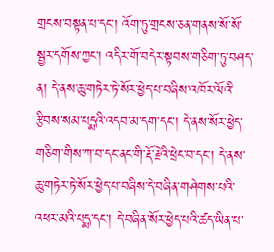གྲངས་བསྟན་པ་དང་། འོག་ཏུ་གྲངས་ཅན་གནས་སོ་སོ་སྦྱར་དགོས་ཀྱང་། འདིར་གོ་བདེར་སྟབས་གཅིག་ཏུ་བཤད་ན། དེ་ནས་ཆུ་གཏེར་ཏེ་སོར་ཕྱེད་པ་བཞིས་འཁོར་ལོའི་རྩིབས་སམ་པདྨའི་འདབ་མ་དག་དང་། དེ་ནས་སོར་ཕྱེད་གཅིག་གིས་ཀ་བ་དང་ནང་གི་རྡོ་རྗེའི་ཕྲེང་བ་དང་། དེ་ནས་ཆུ་གཏེར་ཏེ་སོར་ཕྱེད་པ་བཞིས་དེ་བཞིན་གཤེགས་པའི་འཕར་མའི་པདྨ་དང་། དེ་བཞིན་སོར་ཕྱེད་པའི་ཚད་ཡིན་པ་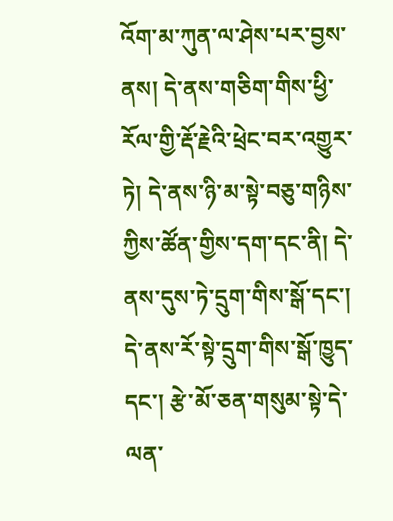འོག་མ་ཀུན་ལ་ཤེས་པར་བྱས་ནས། དེ་ནས་གཅིག་གིས་ཕྱི་རོལ་གྱི་རྡོ་རྗེའི་ཕྲེང་བར་འགྱུར་ཏེ། དེ་ནས་ཉི་མ་སྟེ་བཅུ་གཉིས་ཀྱིས་ཚོན་གྱིས་དག་དང་ནི། དེ་ནས་དུས་ཏེ་དྲུག་གིས་སྒོ་དང་། དེ་ནས་རོ་སྟེ་དྲུག་གིས་སྒོ་ཁྱུད་དང་། རྩེ་མོ་ཅན་གསུམ་སྟེ་དེ་ལན་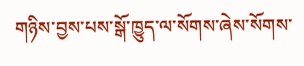གཉིས་བྱས་པས་སྒོ་ཁྱུད་ལ་སོགས་ཞེས་སོགས་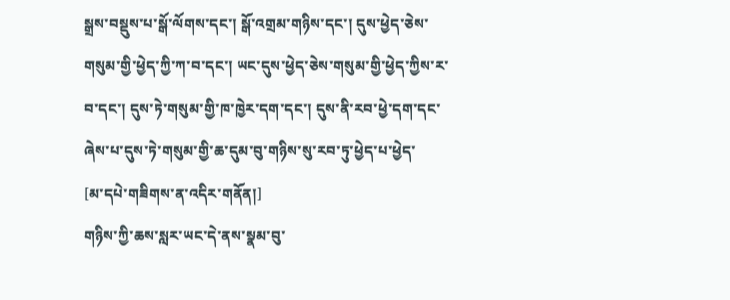སྒྲས་བསྡུས་པ་སྒོ་ལོགས་དང་། སྒོ་འགྲམ་གཉིས་དང་། དུས་ཕྱེད་ཅེས་གསུམ་གྱི་ཕྱེད་ཀྱི་ཀ་བ་དང་། ཡང་དུས་ཕྱེད་ཅེས་གསུམ་གྱི་ཕྱེད་ཀྱིས་ར་བ་དང་། དུས་ཏེ་གསུམ་གྱི་ཁ་ཁྱེར་དག་དང་། དུས་ནི་རབ་ཕྱེ་དག་དང་ཞེས་པ་དུས་ཏེ་གསུམ་གྱི་ཆ་དུམ་བུ་གཉིས་སུ་རབ་ཏུ་ཕྱེད་པ་ཕྱེད་
[མ་དཔེ་གཟིགས་ན་འདིར་གནོན།]
གཉིས་ཀྱི་ཆས་སླར་ཡང་དེ་ནས་སྣམ་བུ་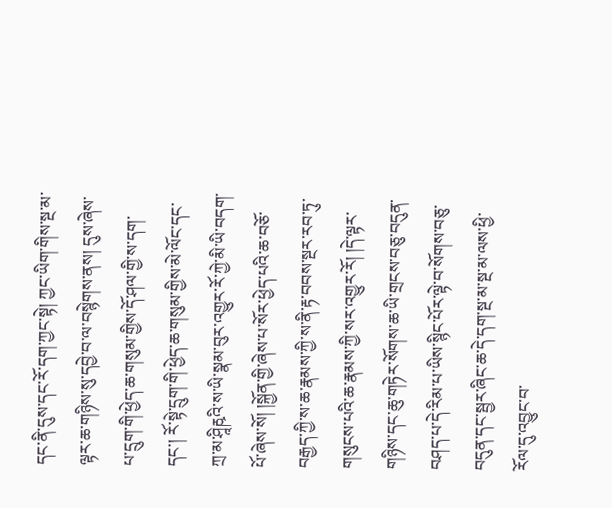དང་ནི་དུས་དང་རོ་དག་ཀྱང་སྟེ། ཀྱང་ཡིག་གིས་སྔ་མ་ལྟར་ཆ་གཉིས་སུ་དབྱེ་བ་ལ་བསྙེགས་ནས། དུས་ཞེས་པ་དྲུག་གི་ཕྱེད་ཆ་གསུམ་གྱིས་དོ་ཤལ་གྱི་ས་དག་དང་། རོ་སྟེ་དྲུག་གི་ཕྱེད་ཆ་གསུམ་གྱིས་མེ་ལོང་དང་ཀྲ་མ་ཤཱིརྵའི་ས་ཡི་སྣམ་བུར་འགྱུར་རོ་ཀྱེ་མི་ཡི་བདག་པོ་ཞེས་སོ། །སྐྱོན་གྱི་ཞེས་པ་སོར་ཕྱེད་པའི་ཆ་བཅོ་བརྒྱད་ཀྱི་ས་ཆ་རྣམས་ཀྱི་ས་ནི་རྟ་བབས་སྔར་རབ་ཏུ་གསུངས་པའི་ཆ་རྣམས་ཀྱི་སར་འགྱུར་རོ། །དེ་ལྟར་གཉིས་དང་ཆུ་གཏེར་སོགས་ཆ་ཡི་གྲངས་བཅུ་བདུན་བཤད་པ་དེ་རིམ་པ་ཡིས་སྙིང་པོར་ལྟེ་བ་སོགས་བཅུ་བདུན་དང་སྦྱར་ཞིང་ཆ་དེ་དག་སྔ་མ་སྔ་མ་ལས་ཕྱི་རོལ་དུ་འབྱུང་བ་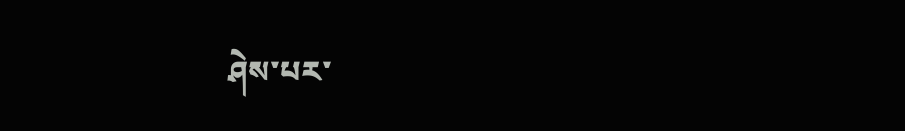ཤེས་པར་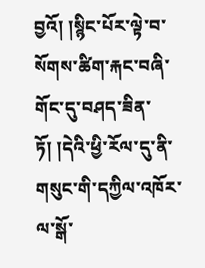བྱའོ། །སྙིང་པོར་ལྟེ་བ་སོགས་ཚིག་རྐང་བཞི་གོང་དུ་བཤད་ཟིན་ཏོ། །དེའི་ཕྱི་རོལ་དུ་ནི་གསུང་གི་དཀྱིལ་འཁོར་ལ་སྒོ་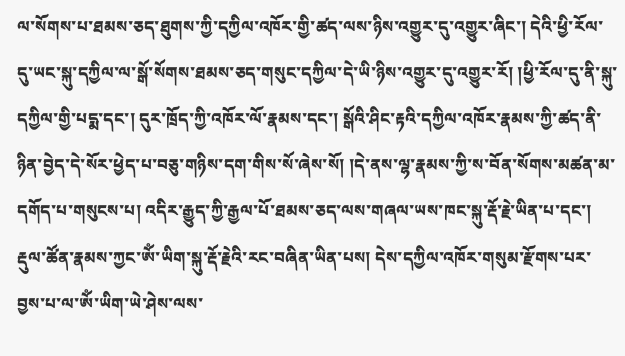ལ་སོགས་པ་ཐམས་ཅད་ཐུགས་ཀྱི་དཀྱིལ་འཁོར་གྱི་ཚད་ལས་ཉིས་འགྱུར་དུ་འགྱུར་ཞིང་། དེའི་ཕྱི་རོལ་དུ་ཡང་སྐུ་དཀྱིལ་ལ་སྒོ་སོགས་ཐམས་ཅད་གསུང་དཀྱིལ་དེ་ཡི་ཉིས་འགྱུར་དུ་འགྱུར་རོ། །ཕྱི་རོལ་དུ་ནི་སྐུ་དཀྱིལ་གྱི་པདྨ་དང་། དུར་ཁྲོད་ཀྱི་འཁོར་ལོ་རྣམས་དང་། སྒོའི་ཤིང་རྟའི་དཀྱིལ་འཁོར་རྣམས་ཀྱི་ཚད་ནི་ཉིན་བྱེད་དེ་སོར་ཕྱེད་པ་བཅུ་གཉིས་དག་གིས་སོ་ཞེས་སོ། །དེ་ནས་ལྷ་རྣམས་ཀྱི་ས་བོན་སོགས་མཚན་མ་དགོད་པ་གསུངས་པ། འདིར་རྒྱུད་ཀྱི་རྒྱལ་པོ་ཐམས་ཅད་ལས་གཞལ་ཡས་ཁང་སྐུ་རྡོ་རྗེ་ཡིན་པ་དང་། རྡུལ་ཚོན་རྣམས་ཀྱང་ཨོཾ་ཡིག་སྐུ་རྡོ་རྗེའི་རང་བཞིན་ཡིན་པས། དེས་དཀྱིལ་འཁོར་གསུམ་རྫོགས་པར་བྱས་པ་ལ་ཨོཾ་ཡིག་ཡེ་ཤེས་ལས་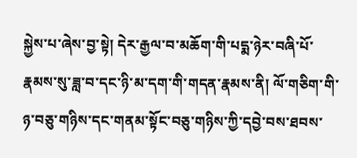སྐྱེས་པ་ཞེས་བྱ་སྟེ། དེར་རྒྱལ་བ་མཆོག་གི་པདྨ་ཉེར་བཞི་པོ་རྣམས་སུ་ཟླ་བ་དང་ཉི་མ་དག་གི་གདན་རྣམས་ནི། ལོ་གཅིག་གི་ཉ་བཅུ་གཉིས་དང་གནམ་སྟོང་བཅུ་གཉིས་ཀྱི་དབྱེ་བས་ཐབས་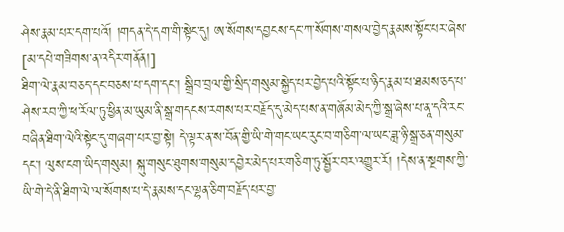ཤེས་རྣམ་པར་དག་པའོ། །གདན་དེ་དག་གི་སྟེང་དུ། ཨ་སོགས་དབྱངས་དང་ཀ་སོགས་གསལ་བྱེད་རྣམས་སྟོང་པར་ཞེས་
[མ་དཔེ་གཟིགས་ན་འདིར་གནོན།]
ཐིག་ལེ་རྣམ་བཅད་དང་བཅས་པ་དག་དང་། སྒྲིབ་བྲལ་གྱི་སྲིད་གསུམ་སྐྱེད་པར་བྱེད་པའི་སྟོང་པ་ཉིད་རྣམ་པ་ཐམས་ཅད་པ་ཤེས་རབ་ཀྱི་ཕ་རོལ་ཏུ་ཕྱིན་མ་ཡུམ་ནི་སྒྲ་གདངས་རགས་པར་བརྗོད་དུ་མེད་པས་ན་གཞོམ་མེད་ཀྱི་སྒྲ་ཞེས་པ་ནཱ་དའི་རང་བཞིན་ཐིག་ལེའི་སྟེང་དུ་གཞག་པར་བྱ་སྟེ། དེ་ལྟར་ན་ས་བོན་གྱི་ཡི་གེ་གང་ཡང་རུང་བ་གཅིག་ལ་ཡང་ཟླ་ཉི་སྒྲ་ཅན་གསུམ་དང་། ལུས་ངག་ཡིད་གསུམ། སྐུ་གསུང་ཐུགས་གསུམ་དབྱེར་མེད་པར་གཅིག་ཏུ་སྦྱོར་བར་འགྱུར་རོ། །དེས་ན་སྔགས་ཀྱི་ཡི་གེ་དེ་ནི་ཐིག་ལེ་ལ་སོགས་པ་དེ་རྣམས་དང་ལྷན་ཅིག་བརྗོད་པར་བྱ་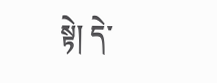སྟེ། དེ་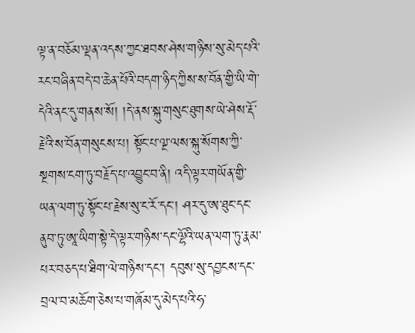ལྟ་ན་བཅོམ་ལྡན་འདས་ཀྱང་ཐབས་ཤེས་གཉིས་སུ་མེད་པའི་རང་བཞིན་བདེ་བ་ཆེན་པོའི་བདག་ཉིད་ཀྱིས་ས་བོན་གྱི་ཡི་གེ་དེའི་ནང་དུ་གནས་སོ། །དེ་ནས་སྐུ་གསུང་ཐུགས་ཡེ་ཤེས་རྡོ་རྗེའི་ས་བོན་གསུངས་པ། སྟོང་པ་ལྔ་ལས་སྐུ་སོགས་ཀྱི་སྔགས་ངག་ཏུ་བརྗོད་པ་འབྱུང་བ་ནི། འདི་ལྟར་གཡོན་གྱི་ཡན་ལག་ཏུ་སྟོང་པ་རྗེས་སུ་ང་རོ་དང་། ཤར་དུ་ཨ་ཐུང་དང་ནུབ་ཏུ་ཨཱ་ཡིག་སྟེ་དེ་ལྟར་གཉིས་དང་ལྷོའི་ཡན་ལག་ཏུ་རྣམ་པར་བཅད་པ་ཐིག་ལེ་གཉིས་དང་། དབུས་སུ་དབྱངས་དང་བྲལ་བ་མཆོག་ཅེས་པ་གཞོམ་དུ་མེད་པའི་ཧ་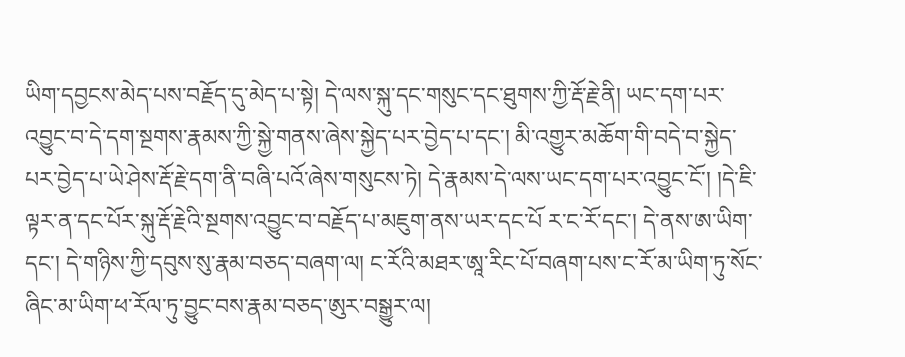ཡིག་དབྱངས་མེད་པས་བརྗོད་དུ་མེད་པ་སྟེ། དེ་ལས་སྐུ་དང་གསུང་དང་ཐུགས་ཀྱི་རྡོ་རྗེ་ནི། ཡང་དག་པར་འབྱུང་བ་དེ་དག་སྔགས་རྣམས་ཀྱི་སྐྱེ་གནས་ཞེས་སྐྱེད་པར་བྱེད་པ་དང་། མི་འགྱུར་མཆོག་གི་བདེ་བ་སྐྱེད་པར་བྱེད་པ་ཡེ་ཤེས་རྡོ་རྗེ་དག་ནི་བཞི་པའོ་ཞེས་གསུངས་ཏེ། དེ་རྣམས་དེ་ལས་ཡང་དག་པར་འབྱུང་ངོ་། །དེ་ཇི་ལྟར་ན་དང་པོར་སྐུ་རྡོ་རྗེའི་སྔགས་འབྱུང་བ་བརྗོད་པ་མཇུག་ནས་ཡར་དང་པོ ར་ང་རོ་དང་། དེ་ནས་ཨ་ཡིག་དང་། དེ་གཉིས་ཀྱི་དབུས་སུ་རྣམ་བཅད་བཞག་ལ། ང་རོའི་མཐར་ཨཱ་རིང་པོ་བཞག་པས་ང་རོ་མ་ཡིག་ཏུ་སོང་ཞིང་མ་ཡིག་ཕ་རོལ་ཏུ་བྱུང་བས་རྣམ་བཅད་ཨུར་བསྒྱུར་ལ།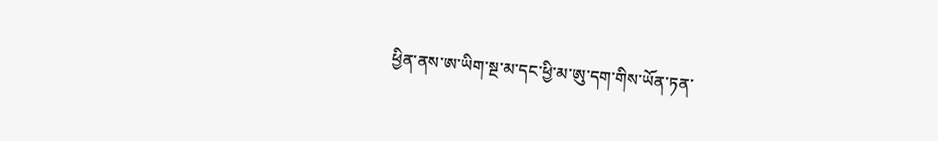ཕྱིན་ནས་ཨ་ཡིག་སྔ་མ་དང་ཕྱི་མ་ཨུ་དག་གིས་ཡོན་ཏན་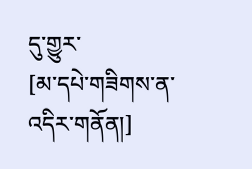དུ་གྱུར་
[མ་དཔེ་གཟིགས་ན་འདིར་གནོན།]